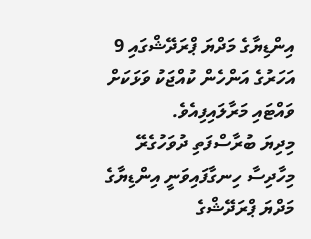އިންޑިޔާގެ މަދްޔަ ޕްރަދޭޝްގައި 9 އަހަރުގެ އަންހެން ކުއްޖަކު ވަޅަކަށް ވައްޓައި މަރާލައިފިއެވެ.
މިދިޔަ ބުރާސްފަތި ދުވަހުގެރޭ މިހާދިސާ ހިނގާފައިވަނީ އިންޑިޔާގެ މަދްޔަ ޕްރަދޭޝްގެ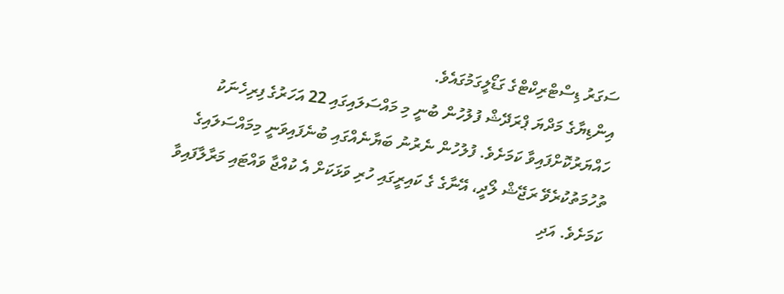ސަގަރު ޑިސްޓްރިކްޓްގެ ގަޑޯލީގަމުގައެވެ.
އިންޑިޔާގެ މަދްޔަ ޕްރަދޭޝް ފުލުހުން ބުނީ މި މައްސަލައިގައި 22 އަހަރުގެ ފިރިހެނަކު ހައްޔަރުކޮށްފައިވާ ކަމަށެވެ. ފުލުހުން ނެރުނު ބަޔާނެއްގައި ބުނެފައިވަނީ މިމައްސަލައިގެ ތުހުމަތުކުރެވޭ ރަޖޭޝް ލޯދީ، އޭނާގެ ގެ ކައިރީގައި ހުރި ވަޅަކަށް އެ ކުއްޖާ ވައްޓައި މަރާލާފައިވާ ކަމަށެވެ. އަދި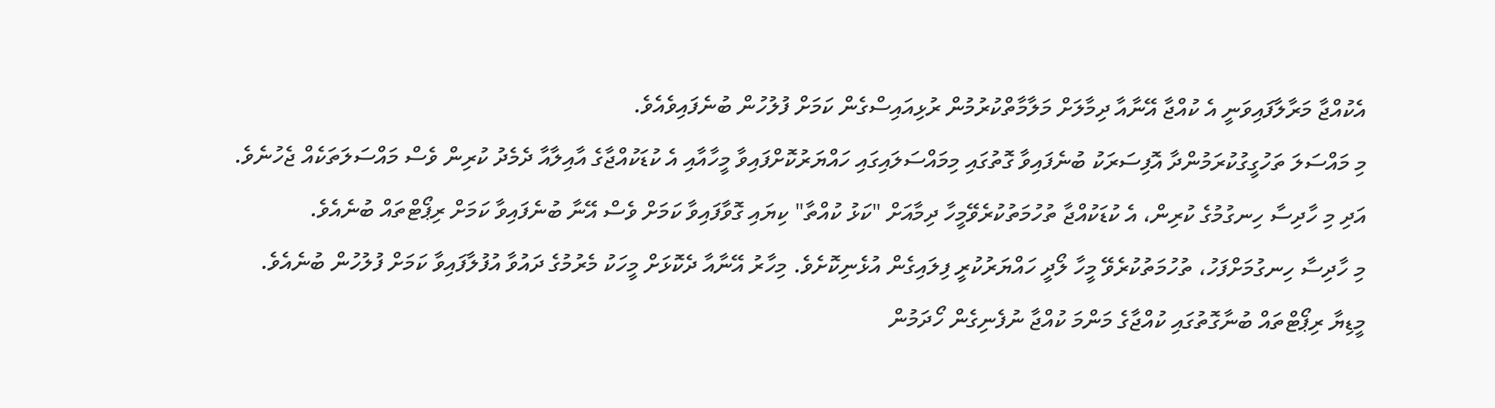އެކުއްޖާ މަރާލާފައިވަނީ އެ ކުއްޖާ އޭނާއާ ދިމާލަށް މަލާމާތްކުރުމުން ރުޅިއައިސްގެން ކަމަށް ފުލުހުން ބުނެފައިވެއެވެ.
މި މައްސަލަ ތަހުގީގުކުރަމުންދާ އޮފިސަރަކު ބުނެފައިވާ ގޮތުގައި މިމައްސަލައިގައި ހައްޔަރުކޮށްފައިވާ މީހާއާއި އެ ކުޑަކުއްޖާގެ އާއިލާއާ ދެމެދު ކުރިން ވެސް މައްސަލަތަކެއް ޖެހުނެވެ. އަދި މި ހާދިސާ ހިނގުމުގެ ކުރިން، އެ ކުޑަކުއްޖާ ތުހުމަތުކުރެވޭމީހާ ދިމާއަށް "ކަޅު ކުއްތާ" ކިޔައި ގޮވާފައިވާ ކަމަށް ވެސް އޭނާ ބުނެފައިވާ ކަމަށް ރިޕޯޓްތައް ބުނެއެވެ.
މި ހާދިސާ ހިނގުމަށްފަހު، ތުހުމަތުކުރެވޭ މީހާ ލޯދީ ހައްޔަރުކުރީ ފިލައިގެން އުޅެނިކޮށެވެ. މިހާރު އޭނާއާ ދެކޮޅަށް މީހަކު މެރުމުގެ ދައުވާ އުފުލާފައިވާ ކަމަށް ފުލުހުން ބުނެއެވެ.
މީޑިޔާ ރިޕޯޓްތައް ބުނާގޮތުގައި ކުއްޖާގެ މަންމަ ކުއްޖާ ނުފެނިގެން ހޯދަމުން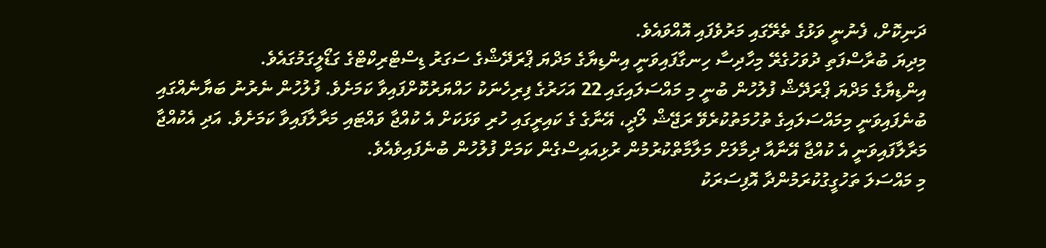ދަނިކޮށް، ފެނުނީ ވަޅުގެ ތެރޭގައި މަރުވެފައި އޮއްވައެވެ.
މިދިޔަ ބުރާސްފަތި ދުވަހުގެރޭ މިހާދިސާ ހިނގާފައިވަނީ އިންޑިޔާގެ މަދްޔަ ޕްރަދޭޝްގެ ސަގަރު ޑިސްޓްރިކްޓްގެ ގަޑޯލީގަމުގައެވެ.
އިންޑިޔާގެ މަދްޔަ ޕްރަދޭޝް ފުލުހުން ބުނީ މި މައްސަލައިގައި 22 އަހަރުގެ ފިރިހެނަކު ހައްޔަރުކޮށްފައިވާ ކަމަށެވެ. ފުލުހުން ނެރުނު ބަޔާނެއްގައި ބުނެފައިވަނީ މިމައްސަލައިގެ ތުހުމަތުކުރެވޭ ރަޖޭޝް ލޯދީ، އޭނާގެ ގެ ކައިރީގައި ހުރި ވަޅަކަށް އެ ކުއްޖާ ވައްޓައި މަރާލާފައިވާ ކަމަށެވެ. އަދި އެކުއްޖާ މަރާލާފައިވަނީ އެ ކުއްޖާ އޭނާއާ ދިމާލަށް މަލާމާތްކުރުމުން ރުޅިއައިސްގެން ކަމަށް ފުލުހުން ބުނެފައިވެއެވެ.
މި މައްސަލަ ތަހުގީގުކުރަމުންދާ އޮފިސަރަކު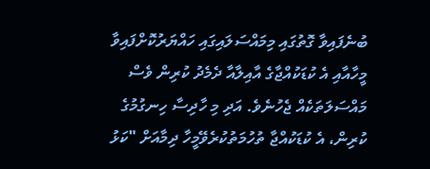ބުނެފައިވާ ގޮތުގައި މިމައްސަލައިގައި ހައްޔަރުކޮށްފައިވާ މީހާއާއި އެ ކުޑަކުއްޖާގެ އާއިލާއާ ދެމެދު ކުރިން ވެސް މައްސަލަތަކެއް ޖެހުނެވެ. އަދި މި ހާދިސާ ހިނގުމުގެ ކުރިން، އެ ކުޑަކުއްޖާ ތުހުމަތުކުރެވޭމީހާ ދިމާއަށް "ކަޅު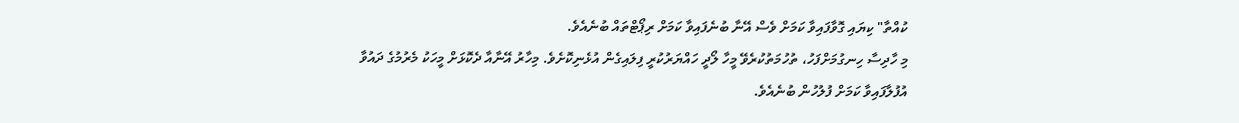ކުއްތާ" ކިޔައި ގޮވާފައިވާ ކަމަށް ވެސް އޭނާ ބުނެފައިވާ ކަމަށް ރިޕޯޓްތައް ބުނެއެވެ.
މި ހާދިސާ ހިނގުމަށްފަހު، ތުހުމަތުކުރެވޭ މީހާ ލޯދީ ހައްޔަރުކުރީ ފިލައިގެން އުޅެނިކޮށެވެ. މިހާރު އޭނާއާ ދެކޮޅަށް މީހަކު މެރުމުގެ ދައުވާ އުފުލާފައިވާ ކަމަށް ފުލުހުން ބުނެއެވެ.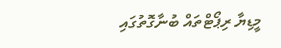މީޑިޔާ ރިޕޯޓްތައް ބުނާގޮތުގައި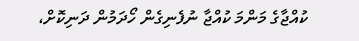ކުއްޖާގެ މަންމަ ކުއްޖާ ނުފެނިގެން ހޯދަމުން ދަނިކޮށް،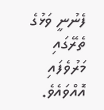ފެނުނީ ވަޅުގެ ތެރޭގައި މަރުވެފައި އޮއްވައެވެ.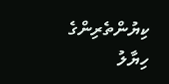ކިޔުންތެރިންގެ ހިޔާލު